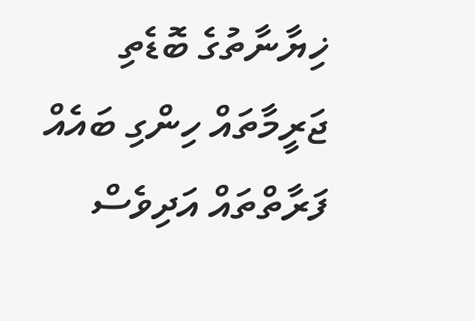ޚިޔާނާތުގެ ބޮޑެތި ޖަރީމާތައް ހިންގި ބައެއް ފަރާތްތައް އަދިވެސް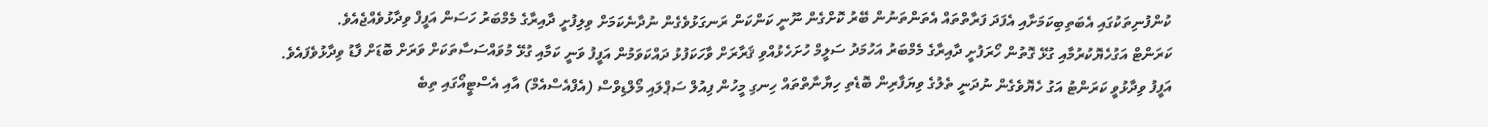ކުންފުނިތަކުގައި އެބަތިބިކަމަށާއި އެފަދަ ފަރާތްތައް އެތަންތަނުން ބޭރު ކޮށްގެން ނޫނީ ކަންކަން ރަނގަޅުވެގެން ނުދާނެކަމަށް ވިލިފުށީ ދާއިރާގެ މެމްބަރު ހަސަން އަފީފް ވިދާޅުވެއްޖެއެވެ.
ކަރަންޓް އަގުހެޔޮކުރުމާއި ގުޅޭ ގޮތުން ހޯރަފުށީ ދާއިރާގެ މެމްބަރު އަހުމަދު ސަލީމް ހުށަހެޅުއްވި ޤަރާރަށް ވާހަކަފުޅު ދައްކަވަމުން އަފީފު ވަނީ ކަމާއި ގުޅޭ މުވައްސަސާތަކަށް ވަރަށް ބޮޑަށް ފާޑު ވިދާޅުވެފައެވެ.
އަފީފު ވިދާޅުވީ ކަރަންޓު އަގު ހެޔޮވެގެން ނުދަނީ ތެލުގެ ވިޔަފާރިން ބޮޑެތި ހިޔާނާތްތައް ހިނގި މީހުން ފިއުލް ސަޕްލައި މޯލްޑިވްސް (އެފްއެސްއެމް) އާއި އެސްޓީއޯގައި ތިބެ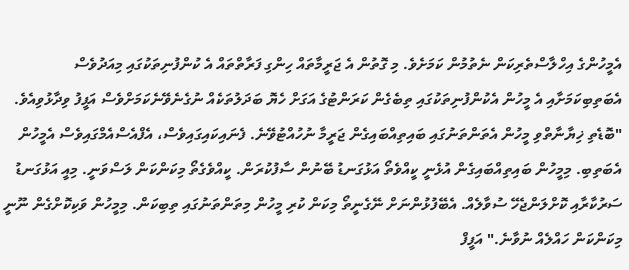އެމީހުންގެ އިހްލާސްތެރިކަން ނެތުމުން ކަމަށެވެ. މި ގޮތުން އެ ޖަރީމާތައް ހިންގި ފަރާތްތައް އެ ކުންފުނިތަކުގައި މިއަދުވެސް އެބަތިބިކަމަށާއި އެ މީހުން އެކުންފުނިތަކުގައި ތިބެގެން ކަރަންޓުގެ އަގަށް ހެޔޮ ބަދަލުތަކެއް ނުގެނެވޭނެކަމަށްވެސް އަފީފު ވިދާޅުވިއެވެ.
"ބޮޑެތި ޚިޔާނާތްވި މީހުން އެތަންތަނުގައި ބައިތިއްބައިގެން ޖަރީމާ ނުހުއްޓުވޭނެ. ފެނައިކައިގައިވެސް، އެފްއެސްއެމްގައިވެސް އެމީހުން އެބަތިބި. މިމީހުން ބައިތިއްބައިގެން އުޅެނީ ކީއްވެތޯ އަޅުގަނޑު ބޭނުން ސާފުކުރަން. ކީއްވެގެތޯ މިކަންކަން ލަސްވަނީ. މިއީ އަޅުގަނޑު ސަރުކާރާއި ކޮށްލަންޖެހޭ ސުވާލެއް. އެބޭފުޅުންނަށް ނޭގެނީތޯ މިކަން ކުރި މީހުން މިތަންތަނުގައި ތިބިކަން. މިމީހުން ވަކިކޮށްގެން ނޫނީ މިކަންކަން ހައްލެއް ނުވާނެ." އަފީފް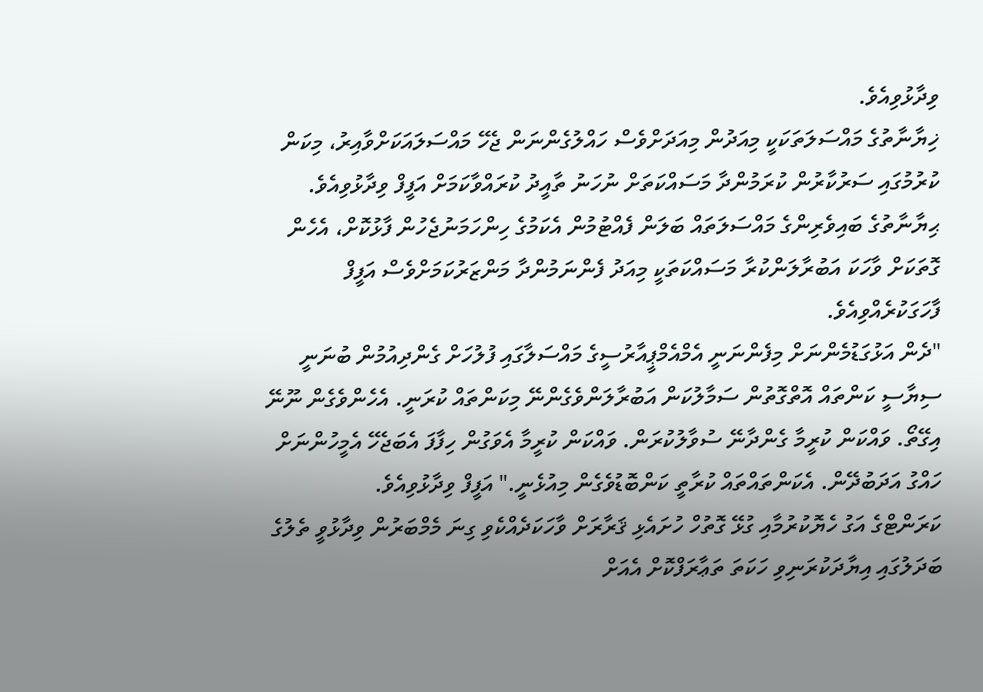ވިދާޅުވިއެވެ.
ޚިޔާނާތުގެ މައްސަލަތަކަކީ މިއަދުން މިއަދަށްވެސް ހައްލުގެންނަން ޖެހޭ މައްސަލައަކަށްވާއިރު، މިކަން ކުރުމުގައި ސަރުކާރުން ކުރަމުންދާ މަސައްކަތަށް ނުހަނު ތާއީދު ކުރައްވާކަމަށް އަފީފް ވިދާޅުވިއެވެ. ޙިޔާނާތުގެ ބައިވެރިންގެ މައްސަލަތައް ބަލަން ފެއްޓުމުން އެކަމުގެ ހިންހަމަނުޖެހުން ފާޅުކޮށް، އެހެން ގޮތަކަށް ވާހަކަ އަބުރާލަންކުރާ މަސައްކަތަކީ މިއަދު ފެންނަމުންދާ މަންޒަރުކަމަށްވެސް އަފީފް ފާހަގަކުރެއްވިއެވެ.
"ދެން އަޅުގަޑުމެންނަށް މިފެންނަނީ އެމްއެމްޕީއާރުސީގެ މައްސަލާގައި ފުލުހަށް ގެންދިއުމުން ބުނަނީ ސިޔާސީ ކަންތައް އޮތްގޮތުން ސަމާލުކަން އަބުރާލަންވެގެންނޭ މިކަންތައް ކުރަނީ. އެހެންވެގެން ނޫނޭ އިގޭތޯ. ވައްކަން ކުރީމާ ގެންދާނޭ ސުވާލުކުރަން. ވައްކަން ކުރީމާ އެވަގުން ހިފާފަ އެބަޖެހޭ އެމީހުންނަށް ހައްގު އަދަބުދޭން. އެކަންތައްތައް ކުރާތީ ކަންބޮޑުވެގެން މިއުޅެނީ." އަފީފް ވިދާޅުވިއެވެ.
ކަރަންޓްގެ އަގު ހެޔޮކުރުމާއި ގުޅޭ ގޮތުހް ހުށައެޅި ޤަރާރަށް ވާހަކަދެއްކެވި ގިނަ މެމްބަރުން ވިދާޅުވީ ތެލުގެ ބަދަލުގައި އިޔާދަކުރަނިވި ހަކަތަ ތަޢާރަފްކޮށް އެއަށް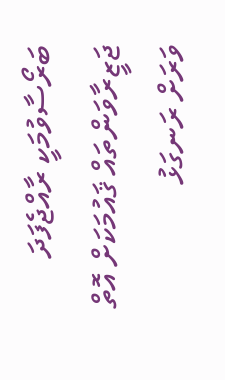ބަރޯސާވުމަކީ ރާއްޖެފަދަ ޖަޒީރާވަންތައް ޤައުމަކަށް އޮތް ވަރަށް ރަނގަޅު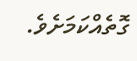ގޮތެއްކަމަށެވެ.